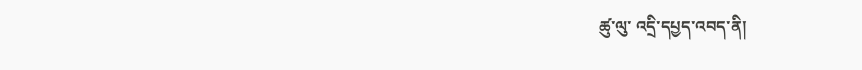ཚུ་ལུ་ འདྲི་དཔྱད་འབད་ནི།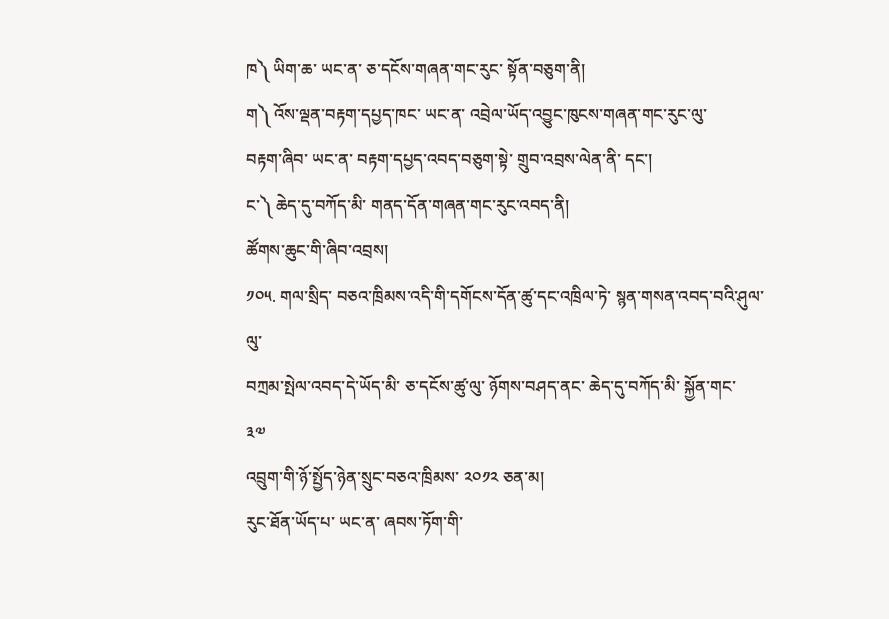ཁ༽ ཡིག་ཆ་ ཡང་ན་ ཅ་དངོས་གཞན་གང་རུང་ སྟོན་བཅུག་ནི།
ག༽ འོས་ལྡན་བརྟག་དཔྱད་ཁང་ ཡང་ན་ འབྲེལ་ཡོད་འབྱུང་ཁུངས་གཞན་གང་རུང་ལུ་
བརྟག་ཞིབ་ ཡང་ན་ བརྟག་དཔྱད་འབད་བཅུག་སྟེ་ གྲུབ་འབྲས་ལེན་ནི་ དང་།
ང་༽ ཆེད་དུ་བཀོད་མི་ གནད་དོན་གཞན་གང་རུང་འབད་ནི།
ཚོགས་ཆུང་གི་ཞིབ་འབྲས།
༡༠༥. གལ་སྲིད་ བཅའ་ཁྲིམས་འདི་གི་དགོངས་དོན་ཚུ་དང་འཁྲིལ་ཏེ་ སྙན་གསན་འབད་བའི་ཤུལ་ལུ་
བཀྲམ་སྤེལ་འབད་དེ་ཡོད་མི་ ཅ་དངོས་ཚུ་ལུ་ ཉོགས་བཤད་ནང་ ཆེད་དུ་བཀོད་མི་ སྐྱོན་གང་
༣༧
འབྲུག་གི་ཉོ་སྤྱོད་ཉེན་སྲུང་བཅའ་ཁྲིམས་ ༢༠༡༢ ཅན་མ།
རུང་ཐོན་ཡོད་པ་ ཡང་ན་ ཞབས་ཏོག་གི་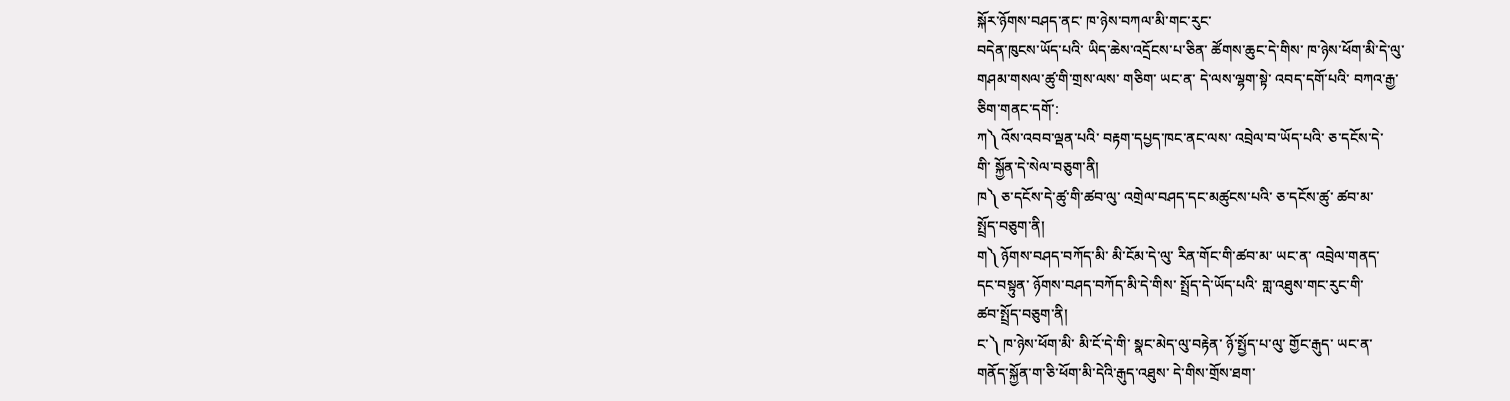སྐོར་ཉོགས་བཤད་ནང་ ཁ་ཉེས་བཀལ་མི་གང་རུང་
བདེན་ཁུངས་ཡོད་པའི་ ཡིད་ཆེས་འདྲོངས་པ་ཅིན་ ཚོགས་ཆུང་དེ་གིས་ ཁ་ཉེས་ཕོག་མི་དེ་ལུ་
གཤམ་གསལ་ཚུ་གི་གྲས་ལས་ གཅིག་ ཡང་ན་ དེ་ལས་ལྷག་སྟེ་ འབད་དགོ་པའི་ བཀའ་རྒྱ་
ཅིག་གནང་དགོ་:
ཀ༽ འོས་འབབ་ལྡན་པའི་ བརྟག་དཔྱད་ཁང་ནང་ལས་ འབྲེལ་བ་ཡོད་པའི་ ཅ་དངོས་དེ་
གི་ སྐྱོན་དེ་སེལ་བཅུག་ནི།
ཁ༽ ཅ་དངོས་དེ་ཚུ་གི་ཚབ་ལུ་ འགྲེལ་བཤད་དང་མཚུངས་པའི་ ཅ་དངོས་ཚུ་ ཚབ་མ་
སྤྲོད་བཅུག་ནི།
ག༽ ཉོགས་བཤད་བཀོད་མི་ མི་ངོམ་དེ་ལུ་ རིན་གོང་གི་ཚབ་མ་ ཡང་ན་ འབྲེལ་གནད་
དང་བསྟུན་ ཉོགས་བཤད་བཀོད་མི་དེ་གིས་ སྤྲོད་དེ་ཡོད་པའི་ གླ་འཐུས་གང་རུང་གི་
ཚབ་སྤྲོད་བཅུག་ནི།
ང་༽ ཁ་ཉེས་ཕོག་མི་ མི་ངོ་དེ་གི་ སྣང་མེད་ལུ་བརྟེན་ ཉོ་སྤྱོད་པ་ལུ་ གྱོང་རྒུད་ ཡང་ན་
གནོད་སྐྱོན་ག་ཅི་ཕོག་མི་དེའི་རྒུད་འཐུས་ དེ་གིས་གྲོས་ཐག་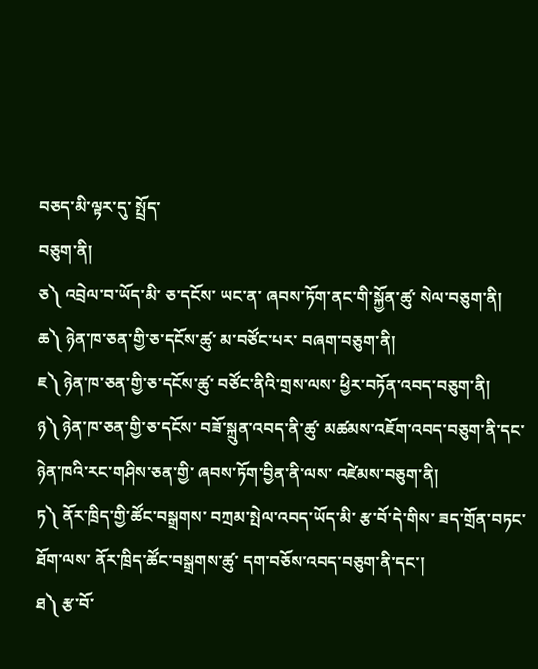བཅད་མི་ལྟར་དུ་ སྤྲོད་
བཅུག་ནི།
ཅ༽ འབྲེལ་བ་ཡོད་མི་ ཅ་དངོས་ ཡང་ན་ ཞབས་ཏོག་ནང་གི་སྐྱོན་ཚུ་ སེལ་བཅུག་ནི།
ཆ༽ ཉེན་ཁ་ཅན་གྱི་ཅ་དངོས་ཚུ་ མ་བཙོང་པར་ བཞག་བཅུག་ནི།
ཇ༽ ཉེན་ཁ་ཅན་གྱི་ཅ་དངོས་ཚུ་ བཙོང་ནིའི་གྲས་ལས་ ཕྱིར་བཏོན་འབད་བཅུག་ནི།
ཉ༽ ཉེན་ཁ་ཅན་གྱི་ཅ་དངོས་ བཟོ་སྐྲུན་འབད་ནི་ཚུ་ མཚམས་འཇོག་འབད་བཅུག་ནི་དང་
ཉེན་ཁའི་རང་གཤིས་ཅན་གྱི་ ཞབས་ཏོག་བྱིན་ནི་ལས་ འཛེམས་བཅུག་ནི།
ཏ༽ ནོར་ཁྲིད་གྱི་ཚོང་བསྒྲགས་ བཀྲམ་སྤེལ་འབད་ཡོད་མི་ རྩ་བོ་དེ་གིས་ ཟད་གྲོན་བཏང་
ཐོག་ལས་ ནོར་ཁྲིད་ཚོང་བསྒྲགས་ཚུ་ དག་བཅོས་འབད་བཅུག་ནི་དང་།
ཐ༽ རྩ་བོ་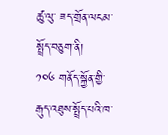ཚུ་ལུ་ ཟད་གྲོན་ལངམ་སྤྲོད་བཅུག་ནི།
༡༠༦ གནོད་སྐྱོན་གྱི་ རྒུད་འཐུས་སྤྲོད་པའི་ཁ་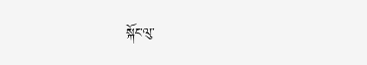སྐོང་ལུ་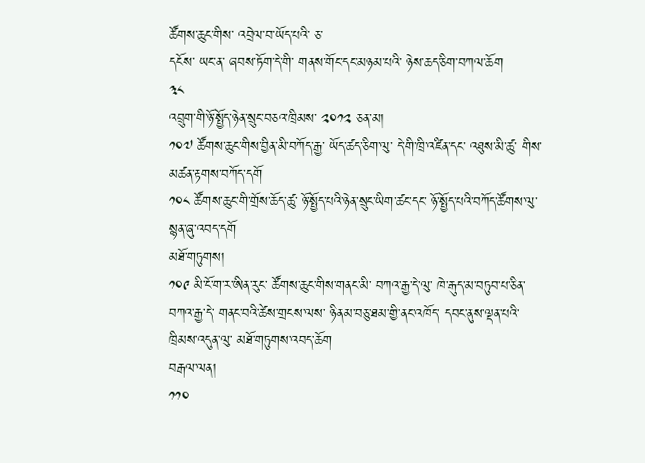ཚོགས་ཆུང་གིས་ འབྲེལ་བ་ཡོད་པའི་ ཅ་
དངོས་ ཡང་ན་ ཞབས་ཏོག་དེ་གི་ གནས་གོང་དང་མཉམ་པའི་ ཉེས་ཆད་ཅིག་བཀལ་ཆོག
༣༨
འབྲུག་གི་ཉོ་སྤྱོད་ཉེན་སྲུང་བཅའ་ཁྲིམས་ ༢༠༡༢ ཅན་མ།
༡༠༧ ཚོགས་ཆུང་གིས་བྱིན་མི་བཀོད་རྒྱ་ ཡོད་ཚད་ཅིག་ལུ་ དེ་གི་ཁྲི་འཛིན་དང་ འཐུས་མི་ཚུ་ གིས་
མཚན་རྟགས་བཀོད་དགོ
༡༠༨ ཚོགས་ཆུང་གི་གྲོས་ཆོད་ཚུ་ ཉོ་སྤྱོད་པའི་ཉེན་སྲུང་ཡིག་ཚང་དང་ ཉོ་སྤྱོད་པའི་བཀོད་ཚོགས་ལུ་
སྙན་ཞུ་འབད་དགོ
མཐོ་གཏུགས།
༡༠༩ མི་ངོ་ག་ར་ཨིན་རུང་ ཚོགས་ཆུང་གིས་གནང་མི་ བཀའ་རྒྱ་དེ་ལུ་ ཁེ་རྒུད་མ་བཏུབ་པ་ཅིན་
བཀའ་རྒྱ་དེ་ གནང་བའི་ཚེས་གྲངས་ལས་ ཉིནམ་བཅུ་ཐམ་གྱི་ནང་འཁོད་ དབང་ནུས་ལྡན་པའི་
ཁྲིམས་འདུན་ལུ་ མཐོ་གཏུགས་འབད་ཆོག
བརྒལ་ལན།
༡༡༠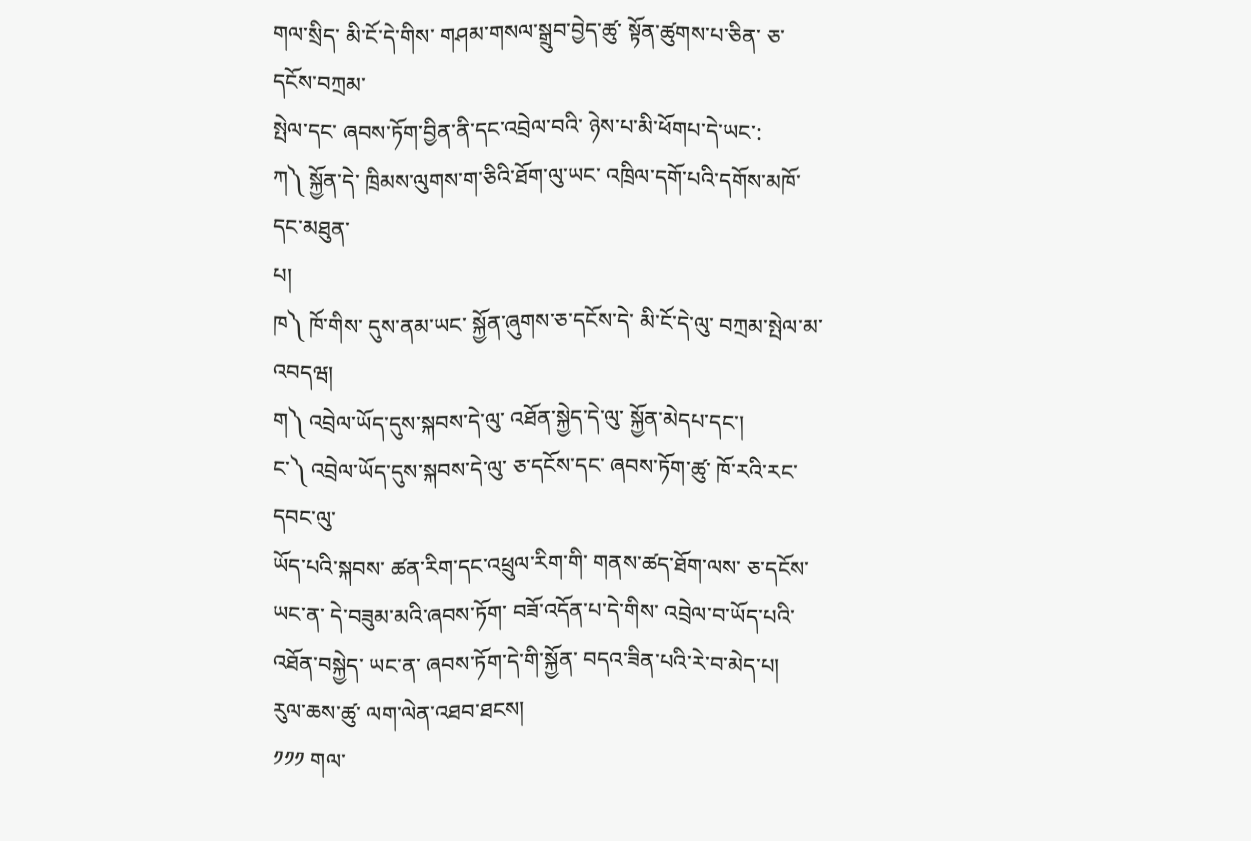གལ་སྲིད་ མི་ངོ་དེ་གིས་ གཤམ་གསལ་སྒྲུབ་བྱེད་ཚུ་ སྟོན་ཚུགས་པ་ཅིན་ ཅ་དངོས་བཀྲམ་
སྤེལ་དང་ ཞབས་ཏོག་བྱིན་ནི་དང་འབྲེལ་བའི་ ཉེས་པ་མི་ཕོགཔ་དེ་ཡང་:
ཀ༽ སྐྱོན་དེ་ ཁྲིམས་ལུགས་ག་ཅིའི་ཐོག་ལུ་ཡང་ འཁྲིལ་དགོ་པའི་དགོས་མཁོ་དང་མཐུན་
པ།
ཁ༽ ཁོ་གིས་ དུས་ནམ་ཡང་ སྐྱོན་ཞུགས་ཅ་དངོས་དེ་ མི་ངོ་དེ་ལུ་ བཀྲམ་སྤེལ་མ་
འབདཝ།
ག༽ འབྲེལ་ཡོད་དུས་སྐབས་དེ་ལུ་ འཐོན་སྐྱེད་དེ་ལུ་ སྐྱོན་མེདཔ་དང་།
ང་༽ འབྲེལ་ཡོད་དུས་སྐབས་དེ་ལུ་ ཅ་དངོས་དང་ ཞབས་ཏོག་ཚུ་ ཁོ་རའི་རང་དབང་ལུ་
ཡོད་པའི་སྐབས་ ཚན་རིག་དང་འཕྲུལ་རིག་གི་ གནས་ཚད་ཐོག་ལས་ ཅ་དངོས་
ཡང་ན་ དེ་བཟུམ་མའི་ཞབས་ཏོག་ བཟོ་འདོན་པ་དེ་གིས་ འབྲེལ་བ་ཡོད་པའི་
འཐོན་བསྐྱེད་ ཡང་ན་ ཞབས་ཏོག་དེ་གི་སྐྱོན་ བདའ་ཟིན་པའི་རེ་བ་མེད་པ།
རུལ་ཆས་ཚུ་ ལག་ལེན་འཐབ་ཐངས།
༡༡༡ གལ་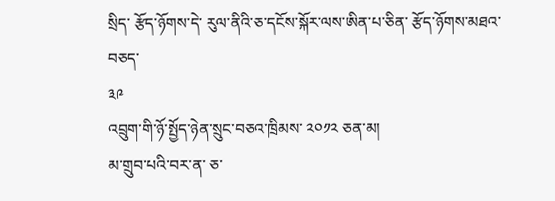སྲིད་ རྩོད་ཉོགས་དེ་ རུལ་ནིའི་ཅ་དངོས་སྐོར་ལས་ཨིན་པ་ཅིན་ རྩོད་ཉོགས་མཐའ་བཅད་
༣༩
འབྲུག་གི་ཉོ་སྤྱོད་ཉེན་སྲུང་བཅའ་ཁྲིམས་ ༢༠༡༢ ཅན་མ།
མ་གྲུབ་པའི་བར་ན་ ཅ་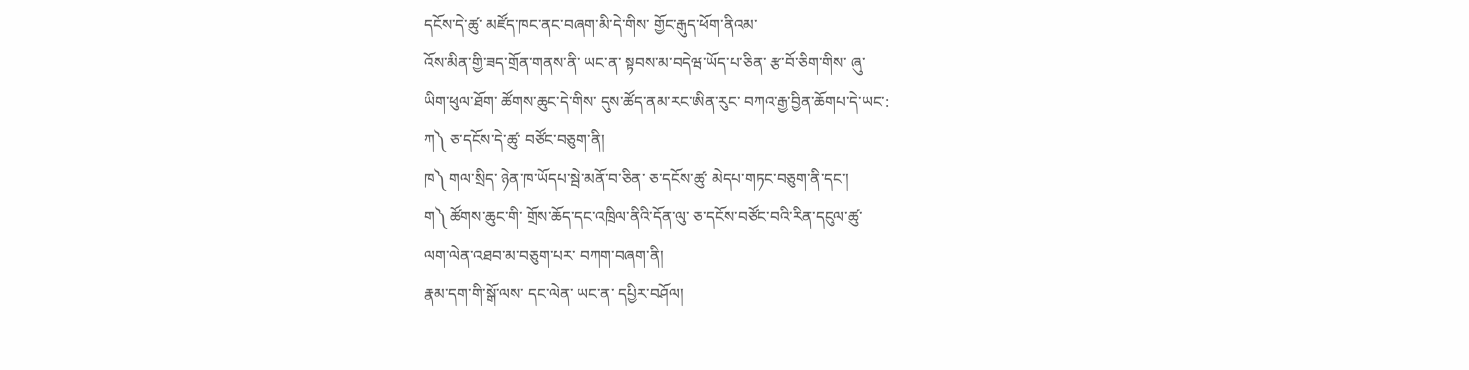དངོས་དེ་ཚུ་ མཛོད་ཁང་ནང་བཞག་མི་དེ་གིས་ གྱོང་རྒུད་ཕོག་ནིའམ་
འོས་མིན་གྱི་ཟད་གྲོན་གནས་ནི་ ཡང་ན་ སྟབས་མ་བདེཝ་ཡོད་པ་ཅིན་ རྩ་བོ་ཅིག་གིས་ ཞུ་
ཡིག་ཕུལ་ཐོག་ ཚོགས་ཆུང་དེ་གིས་ དུས་ཚོད་ནམ་རང་ཨིན་རུང་ བཀའ་རྒྱ་བྱིན་ཆོགཔ་དེ་ཡང་:
ཀ༽ ཅ་དངོས་དེ་ཚུ་ བཙོང་བཅུག་ནི།
ཁ༽ གལ་སྲིད་ ཉེན་ཁ་ཡོདཔ་སྦེ་མནོ་བ་ཅིན་ ཅ་དངོས་ཚུ་ མེདཔ་གཏང་བཅུག་ནི་དང་།
ག༽ ཚོགས་ཆུང་གི་ གྲོས་ཆོད་དང་འཁྲིལ་ནིའི་དོན་ལུ་ ཅ་དངོས་བཙོང་བའི་རིན་དངུལ་ཚུ་
ལག་ལེན་འཐབ་མ་བཅུག་པར་ བཀག་བཞག་ནི།
རྣམ་དག་གི་སྒོ་ལས་ དང་ལེན་ ཡང་ན་ དཔྱིར་བཤོལ།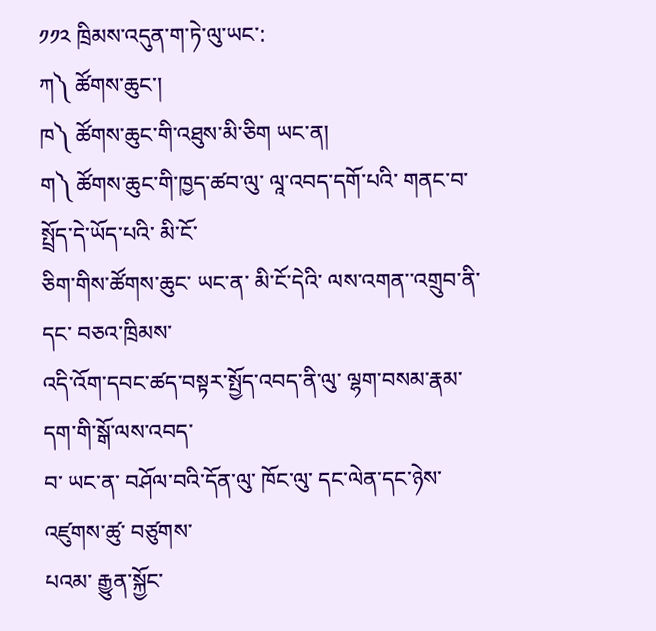༡༡༢ ཁྲིམས་འདུན་ག་ཏེ་ལུ་ཡང་:
ཀ༽ ཚོགས་ཆུང་།
ཁ༽ ཚོགས་ཆུང་གི་འཐུས་མི་ཅིག ཡང་ན།
ག༽ ཚོགས་ཆུང་གི་ཁྱད་ཚབ་ལུ་ ལཱ་འབད་དགོ་པའི་ གནང་བ་སྤྲོད་དེ་ཡོད་པའི་ མི་ངོ་
ཅིག་གིས་ཚོགས་ཆུང་ ཡང་ན་ མི་ངོ་དེའི་ ལས་འགན་་འགྲུབ་ནི་དང་ བཅའ་ཁྲིམས་
འདི་འོག་དབང་ཚད་བསྟར་སྤྱོད་འབད་ནི་ལུ་ ལྷག་བསམ་རྣམ་དག་གི་སྒོ་ལས་འབད་
བ་ ཡང་ན་ བཤོལ་བའི་དོན་ལུ་ ཁོང་ལུ་ དང་ལེན་དང་ཉེས་འཛུགས་ཚུ་ བཙུགས་
པའམ་ རྒྱུན་སྐྱོང་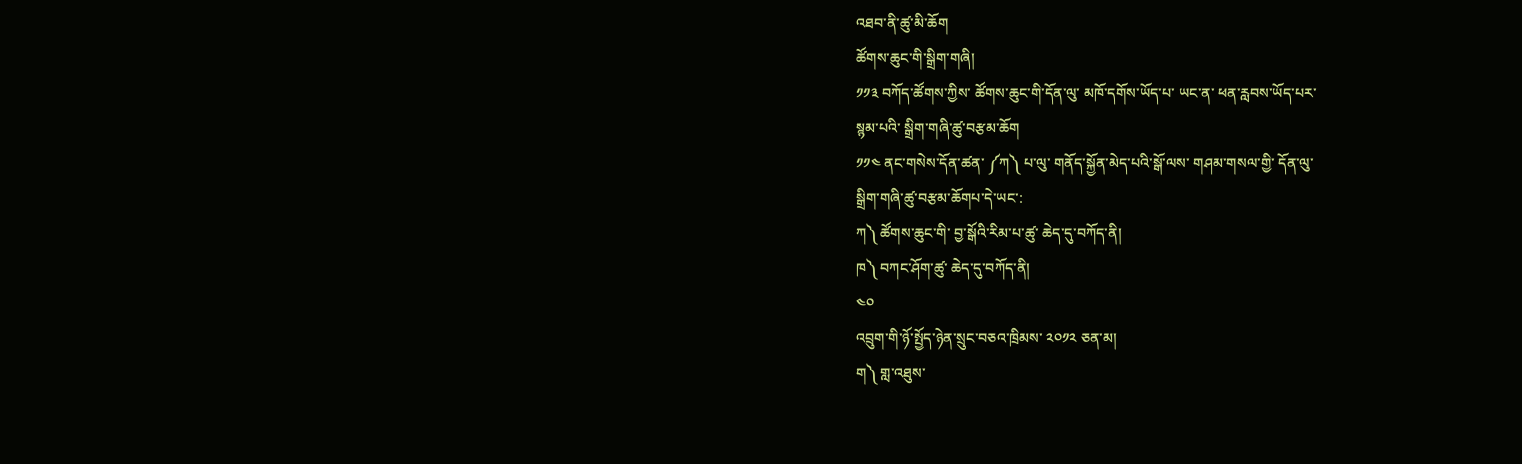འཐབ་ནི་ཚུ་མི་ཆོག
ཚོགས་ཆུང་གི་སྒྲིག་གཞི།
༡༡༣ བཀོད་ཚོགས་ཀྱིས་ ཚོགས་ཆུང་གི་དོན་ལུ་ མཁོ་དགོས་ཡོད་པ་ ཡང་ན་ ཕན་རླབས་ཡོད་པར་
སྙམ་པའི་ སྒྲིག་གཞི་ཚུ་བརྩམ་ཆོག
༡༡༤ ནང་གསེས་དོན་ཚན་ ༼ཀ༽ པ་ལུ་ གནོད་སྐྱོན་མེད་པའི་སྒོ་ལས་ གཤམ་གསལ་གྱི་ དོན་ལུ་
སྒྲིག་གཞི་ཚུ་བརྩམ་ཆོགཔ་དེ་ཡང་:
ཀ༽ ཚོགས་ཆུང་གི་ བྱ་སྒོའི་རིམ་པ་ཚུ་ ཆེད་དུ་བཀོད་ནི།
ཁ༽ བཀང་ཤོག་ཚུ་ ཆེད་དུ་བཀོད་ནི།
༤༠
འབྲུག་གི་ཉོ་སྤྱོད་ཉེན་སྲུང་བཅའ་ཁྲིམས་ ༢༠༡༢ ཅན་མ།
ག༽ གླ་འཐུས་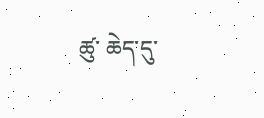ཚུ་ ཆེད་དུ་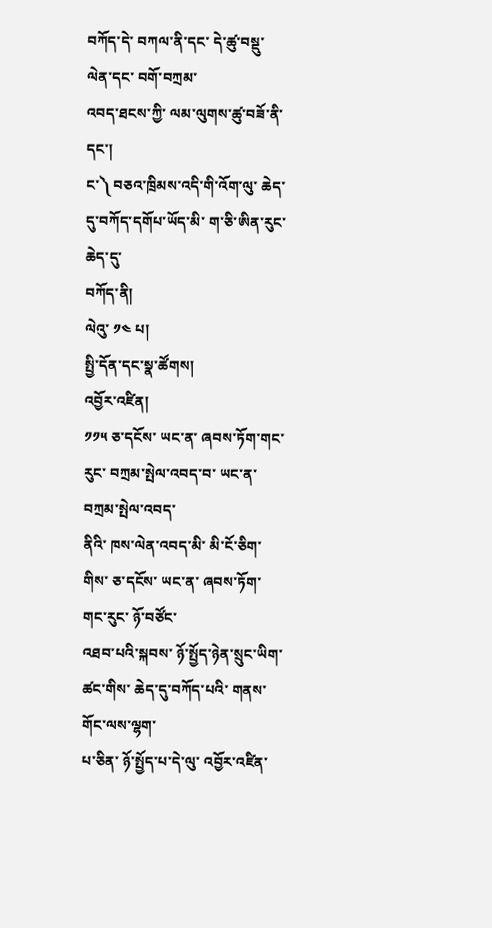བཀོད་དེ་ བཀལ་ནི་དང་ དེ་ཚུ་བསྡུ་ལེན་དང་ བགོ་བཀྲམ་
འབད་ཐངས་ཀྱི་ ལམ་ལུགས་ཚུ་བཟོ་ནི་དང་།
ང་༽ བཅའ་ཁྲིམས་འདི་གི་འོག་ལུ་ ཆེད་དུ་བཀོད་དགོཔ་ཡོད་མི་ ག་ཅི་ཨིན་རུང་ ཆེད་དུ་
བཀོད་ནི།
ལེའུ་ ༡༤ པ།
སྤྱི་དོན་དང་སྣ་ཚོགས།
འབྱོར་འཛིན།
༡༡༥ ཅ་དངོས་ ཡང་ན་ ཞབས་ཏོག་གང་རུང་ བཀྲམ་སྤེལ་འབད་བ་ ཡང་ན་ བཀྲམ་སྤེལ་འབད་
ནིའི་ ཁས་ལེན་འབད་མི་ མི་ངོ་ཅིག་གིས་ ཅ་དངོས་ ཡང་ན་ ཞབས་ཏོག་གང་རུང་ ཉོ་བཙོང་
འཐབ་པའི་སྐབས་ ཉོ་སྤྱོད་ཉེན་སྲུང་ཡིག་ཚང་གིས་ ཆེད་དུ་བཀོད་པའི་ གནས་གོང་ལས་ལྷག་
པ་ཅིན་ ཉོ་སྤྱོད་པ་དེ་ལུ་ འབྱོར་འཛིན་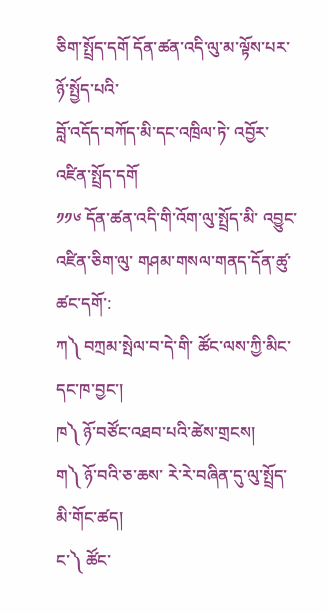ཅིག་སྤྲོད་དགོ དོན་ཚན་འདི་ལུ་མ་ལྟོས་པར་ ཉོ་སྤྱོད་པའི་
བློ་འདོད་བཀོད་མི་དང་འཁྲིལ་ཏེ་ འབྱོར་འཛིན་སྤྲོད་དགོ
༡༡༦ དོན་ཚན་འདི་གི་འོག་ལུ་སྤྲོད་མི་ འབྱུང་འཛིན་ཅིག་ལུ་ གཤམ་གསལ་གནད་དོན་ཚུ་ཚང་དགོ་:
ཀ༽ བཀྲམ་སྤེལ་བ་དེ་གི་ ཚོང་ལས་ཀྱི་མིང་དང་ཁ་བྱང་།
ཁ༽ ཉོ་བཙོང་འཐབ་པའི་ཚེས་གྲངས།
ག༽ ཉོ་བའི་ཅ་ཆས་ རེ་རེ་བཞིན་དུ་ལུ་སྤྲོད་མི་གོང་ཚད།
ང་༽ ཚོང་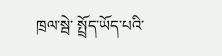ཁྲལ་སྦེ་ སྤྲོད་ཡོད་པའི་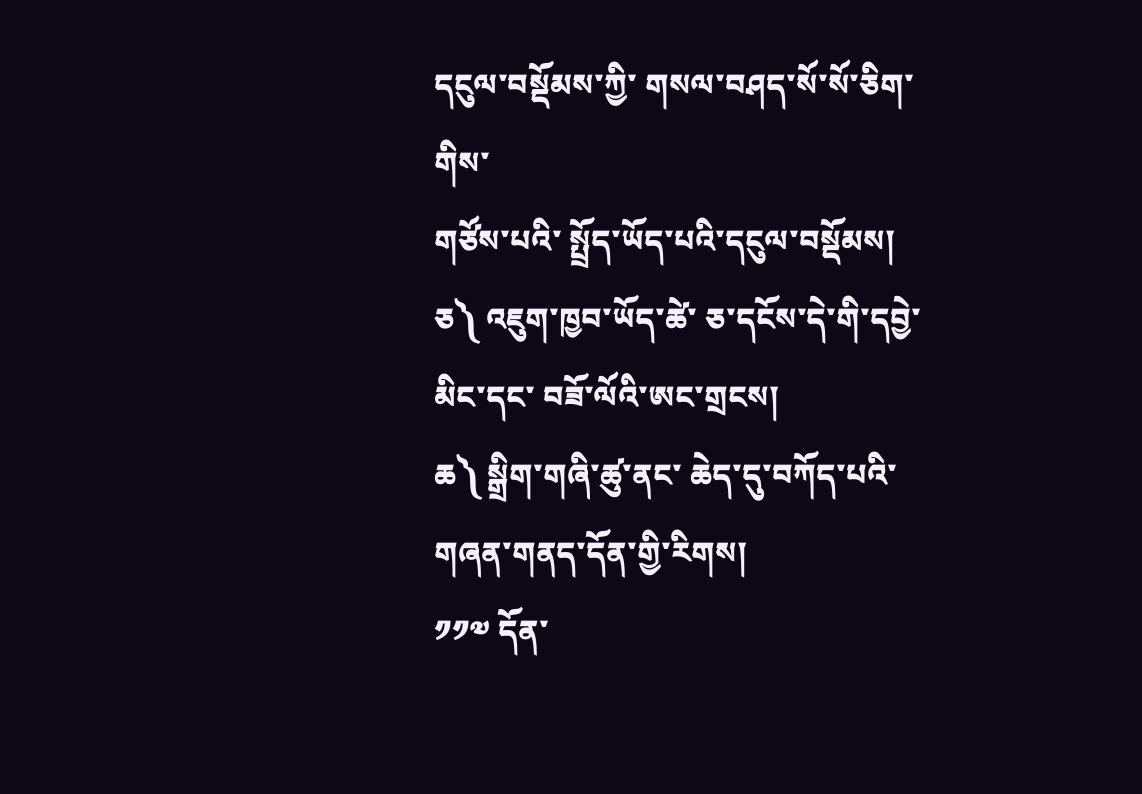དངུལ་བསྡོམས་ཀྱི་ གསལ་བཤད་སོ་སོ་ཅིག་གིས་
གཙོས་པའི་ སྤྲོད་ཡོད་པའི་དངུལ་བསྡོམས།
ཅ༽ འཇུག་ཁྱབ་ཡོད་ཚེ་ ཅ་དངོས་དེ་གི་དབྱེ་མིང་དང་ བཟོ་ལོའི་ཨང་གྲངས།
ཆ༽ སྒྲིག་གཞི་ཚུ་ནང་ ཆེད་དུ་བཀོད་པའི་ གཞན་གནད་དོན་གྱི་རིགས།
༡༡༧ དོན་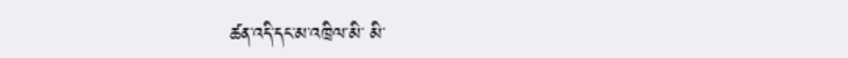ཚན་འདི་དང་མ་འཁྲིལ་མི་ མི་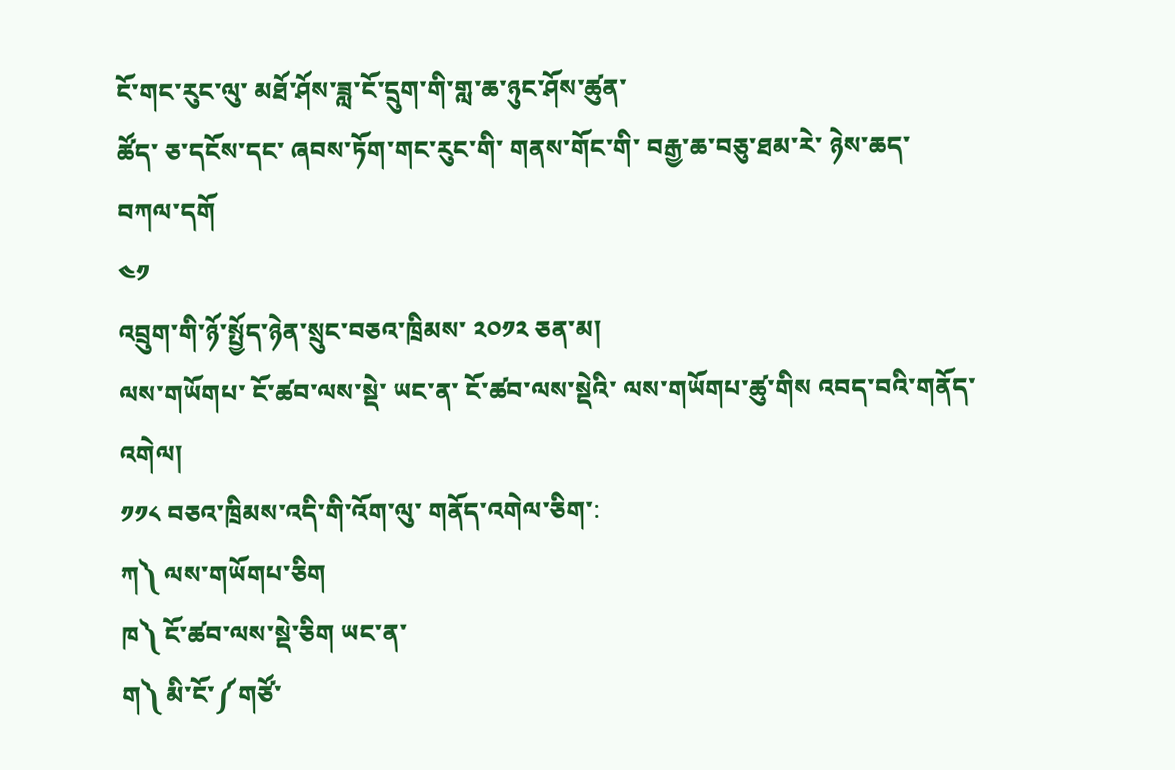ངོ་གང་རུང་ལུ་ མཐོ་ཤོས་ཟླ་ངོ་དྲུག་གི་གླ་ཆ་ཉུང་ཤོས་ཚུན་
ཚོད་ ཅ་དངོས་དང་ ཞབས་ཏོག་གང་རུང་གི་ གནས་གོང་གི་ བརྒྱ་ཆ་བཅུ་ཐམ་རེ་ ཉེས་ཆད་
བཀལ་དགོ
༤༡
འབྲུག་གི་ཉོ་སྤྱོད་ཉེན་སྲུང་བཅའ་ཁྲིམས་ ༢༠༡༢ ཅན་མ།
ལས་གཡོགཔ་ ངོ་ཚབ་ལས་སྡེ་ ཡང་ན་ ངོ་ཚབ་ལས་སྡེའི་ ལས་གཡོགཔ་ཚུ་གིས འབད་བའི་གནོད་
འགེལ།
༡༡༨ བཅའ་ཁྲིམས་འདི་གི་འོག་ལུ་ གནོད་འགེལ་ཅིག་:
ཀ༽ ལས་གཡོགཔ་ཅིག
ཁ༽ ངོ་ཚབ་ལས་སྡེ་ཅིག ཡང་ན་
ག༽ མི་ངོ་༼གཙོ་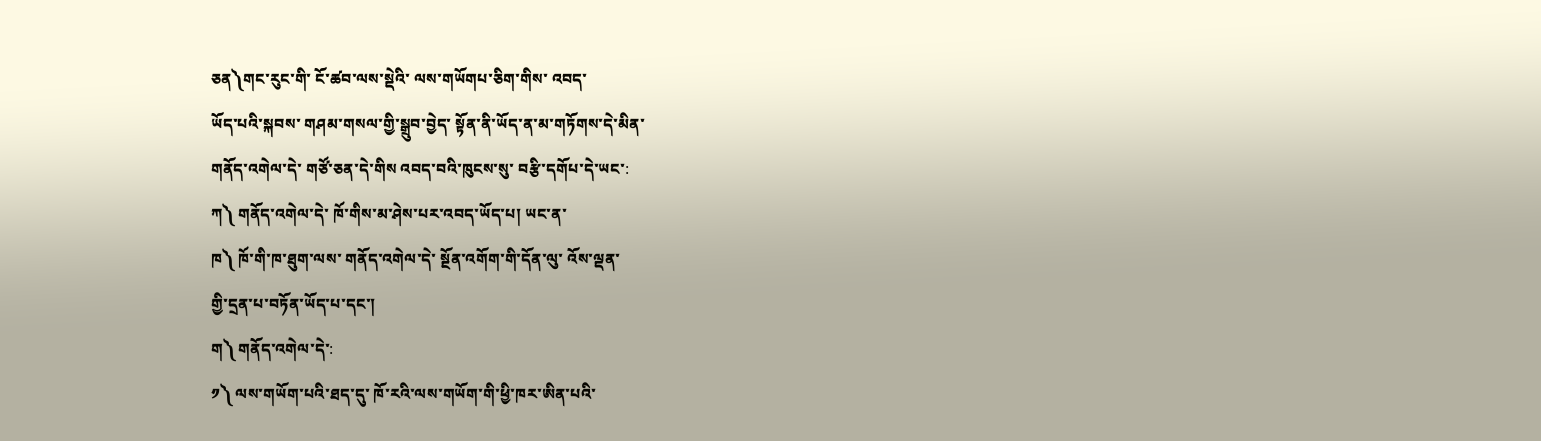ཅན༽གང་རུང་གི་ ངོ་ཚབ་ལས་སྡེའི་ ལས་གཡོགཔ་ཅིག་གིས་ འབད་
ཡོད་པའི་སྐབས་ གཤམ་གསལ་གྱི་སྒྲུབ་བྱེད་ སྟོན་ནི་ཡོད་ན་མ་གཏོགས་དེ་མིན་
གནོད་འགེལ་དེ་ གཙོ་ཅན་དེ་གིས འབད་བའི་ཁུངས་སུ་ བརྩི་དགོཔ་དེ་ཡང་:
ཀ༽ གནོད་འགེལ་དེ་ ཁོ་གིས་མ་ཤེས་པར་འབད་ཡོད་པ། ཡང་ན་
ཁ༽ ཁོ་གི་ཁ་ཐུག་ལས་ གནོད་འགེལ་དེ་ སྔོན་འགོག་གི་དོན་ལུ་ འོས་ལྡན་
གྱི་དྲན་པ་བཏོན་ཡོད་པ་དང་།
ག༽ གནོད་འགེལ་དེ་:
༡༽ ལས་གཡོག་པའི་ཐད་དུ་ ཁོ་རའི་ལས་གཡོག་གི་ཕྱི་ཁར་ཨིན་པའི་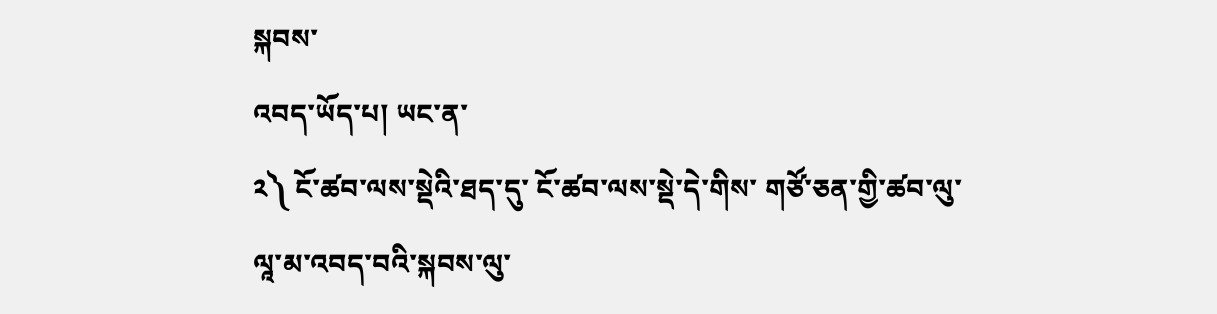སྐབས་
འབད་ཡོད་པ། ཡང་ན་
༢༽ ངོ་ཚབ་ལས་སྡེའི་ཐད་དུ་ ངོ་ཚབ་ལས་སྡེ་དེ་གིས་ གཙོ་ཅན་གྱི་ཚབ་ལུ་
ལཱ་མ་འབད་བའི་སྐབས་ལུ་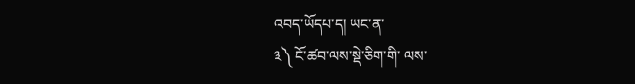འབད་ཡོདཔ་ད། ཡང་ན་
༣༽ ངོ་ཚབ་ལས་སྡེ་ཅིག་གི་ ལས་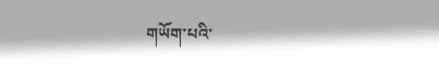གཡོག་པའི་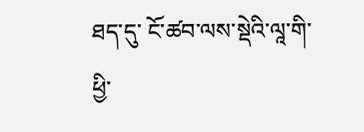ཐད་དུ་ ངོ་ཚབ་ལས་སྡེའི་ལཱ་གི་
ཕྱི་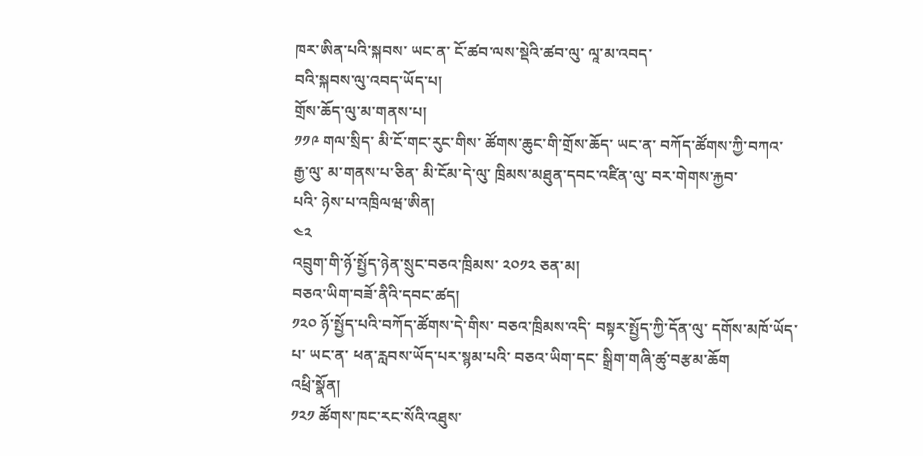ཁར་ཨིན་པའི་སྐབས་ ཡང་ན་ ངོ་ཚབ་ལས་སྡེའི་ཚབ་ལུ་ ལཱ་མ་འབད་
བའི་སྐབས་ལུ་འབད་ཡོད་པ།
གྲོས་ཆོད་ལུ་མ་གནས་པ།
༡༡༩ གལ་སྲིད་ མི་ངོ་གང་རུང་གིས་ ཚོགས་ཆུང་གི་གྲོས་ཆོད་ ཡང་ན་ བཀོད་ཚོགས་ཀྱི་བཀའ་
རྒྱ་ལུ་ མ་གནས་པ་ཅིན་ མི་ངོམ་དེ་ལུ་ ཁྲིམས་མཐུན་དབང་འཛིན་ལུ་ བར་གེགས་རྐྱབ་
པའི་ ཉེས་པ་འཁྲིལཝ་ཨིན།
༤༢
འབྲུག་གི་ཉོ་སྤྱོད་ཉེན་སྲུང་བཅའ་ཁྲིམས་ ༢༠༡༢ ཅན་མ།
བཅའ་ཡིག་བཟོ་ནིའི་དབང་ཚད།
༡༢༠ ཉོ་སྤྱོད་པའི་བཀོད་ཚོགས་དེ་གིས་ བཅའ་ཁྲིམས་འདི་ བསྟར་སྤྱོད་ཀྱི་དོན་ལུ་ དགོས་མཁོ་ཡོད་
པ་ ཡང་ན་ ཕན་རླབས་ཡོད་པར་སྙམ་པའི་ བཅའ་ཡིག་དང་ སྒྲིག་གཞི་ཚུ་བརྩམ་ཆོག
འཕྲི་སྣོན།
༡༢༡ ཚོགས་ཁང་རང་སོའི་འཐུས་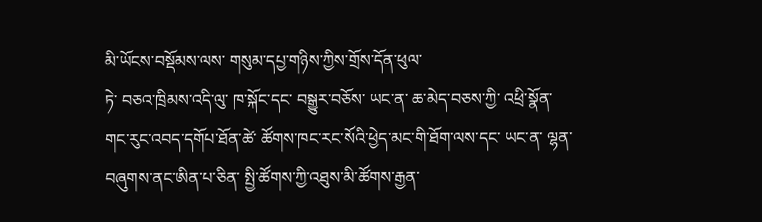མི་ཡོངས་བསྡོམས་ལས་ གསུམ་དཔྱ་གཉིས་ཀྱིས་གྲོས་དོན་ཕུལ་
ཏེ་ བཅའ་ཁྲིམས་འདི་ལུ་ ཁ་སྐོང་དང་ བསྒྱུར་བཅོས་ ཡང་ན་ ཆ་མེད་བཅས་ཀྱི་ འཕྲི་སྣོན་
གང་རུང་འབད་དགོཔ་ཐོན་ཚེ་ ཚོགས་ཁང་རང་སོའི་ཕྱེད་མང་གི་ཐོག་ལས་དང་ ཡང་ན་ ལྷན་
བཞུགས་ནང་ཨིན་པ་ཅིན་ སྤྱི་ཚོགས་ཀྱི་འཐུས་མི་ཚོགས་རྒྱན་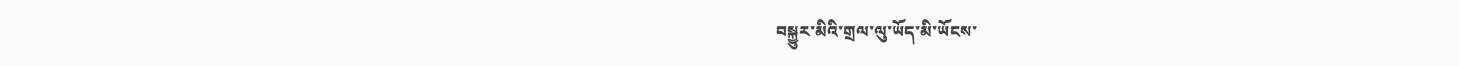བསྐྱུར་མིའི་གྲལ་ལུ་ཡོད་མི་ཡོངས་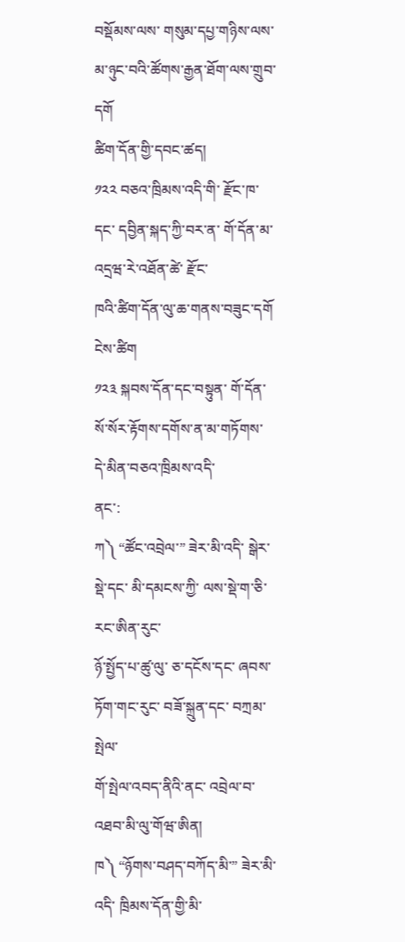བསྡོམས་ལས་ གསུམ་དཔྱ་གཉིས་ལས་མ་ཉུང་བའི་ཚོགས་རྒྱན་ཐོག་ལས་གྲུབ་དགོ
ཚིག་དོན་གྱི་དབང་ཚད།
༡༢༢ བཅའ་ཁྲིམས་འདི་གི་ རྫོང་ཁ་དང་ དབྱིན་སྐད་ཀྱི་བར་ན་ གོ་དོན་མ་འདྲཝ་རེ་འཐོན་ཚེ་ རྫོང་
ཁའི་ཚིག་དོན་ལུ་ཆ་གནས་བཟུང་དགོ
ངེས་ཚིག
༡༢༣ སྐབས་དོན་དང་བསྟུན་ གོ་དོན་སོ་སོར་རྟོགས་དགོས་ན་མ་གཏོགས་ དེ་མིན་བཅའ་ཁྲིམས་འདི་
ནང་:
ཀ༽ “ཚོང་འབྲེལ་” ཟེར་མི་འདི་ སྒེར་སྡེ་དང་ མི་དམངས་ཀྱི་ ལས་སྡེ་ག་ཅི་རང་ཨིན་རུང་
ཉོ་སྤྱོད་པ་ཚུ་ལུ་ ཅ་དངོས་དང་ ཞབས་ཏོག་གང་རུང་ བཟོ་སྐྲུན་དང་ བཀྲམ་སྤེལ་
གོ་སྤེལ་འབད་ནིའི་ནང་ འབྲེལ་བ་འཐབ་མི་ལུ་གོཝ་ཨིན།
ཁ༽ “ཉོགས་བཤད་བཀོད་མི་” ཟེར་མི་འདི་ ཁྲིམས་དོན་གྱི་མི་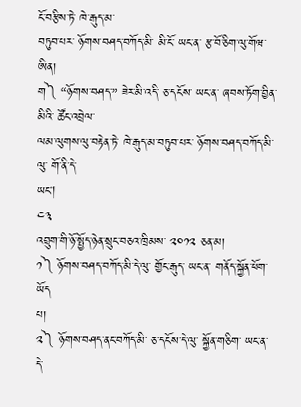ངོ་བརྩིས་ཏེ་ ཁེ་རྒུད་མ་
བཏུབ་པར་ ཉོགས་བཤད་བཀོད་མི་ མི་ངོ་ ཡང་ན་ རྩ་བོ་ཅིག་ལུ་གོཝ་ཨིན།
ག༽ “ཉོགས་བཤད་” ཟེར་མི་འདི་ ཅ་དངོས་ ཡང་ན་ ཞབས་ཏོག་བྱིན་མིའི་ ཚོང་འབྲེལ་
ལམ་ལུགས་ལུ་བརྟེན་ཏེ་ ཁེ་རྒུད་མ་བཏུབ་པར་ ཉོགས་བཤད་བཀོད་མི་ལུ་ གོ་ནི་དེ་
ཡང།
༤༣
འབྲུག་གི་ཉོ་སྤྱོད་ཉེན་སྲུང་བཅའ་ཁྲིམས་ ༢༠༡༢ ཅན་མ།
༡༽ ཉོགས་བཤད་བཀོད་མི་དེ་ལུ་ གྱོང་རྒུད་ ཡང་ན་ གནོད་སྐྱོན་ཕོག་ཡོད
པ།
༢༽ ཉོགས་བཤད་ནང་བཀོད་མི་ ཅ་དངོས་དེ་ལུ་ སྐྱོན་གཅིག་ ཡང་ན་ དེ་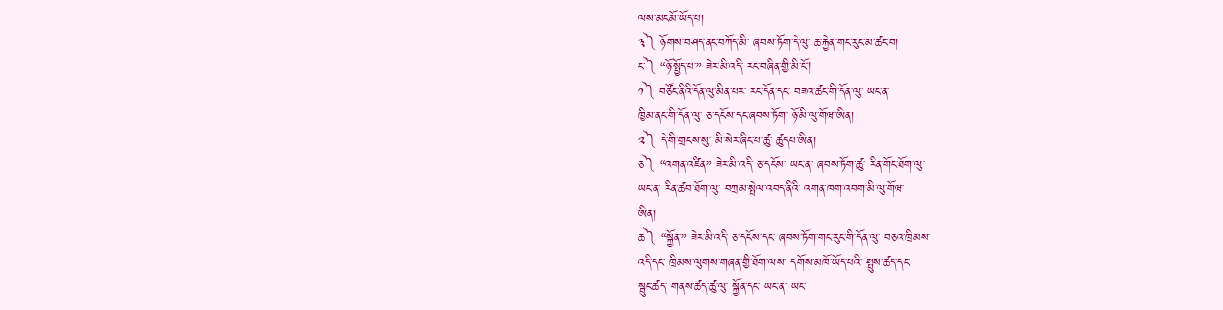ལས་མངམོ་ཡོད་པ།
༣༽ ཉོགས་བཤད་ནང་བཀོད་མི་ ཞབས་ཏོག་དེ་ལུ་ ཆ་རྐྱེན་གང་རུང་མ་ཚང་བ།
ང་༽ “ཉོ་སྤྱོད་པ་” ཟེར་མི་འདི་ རང་བཞིན་གྱི་མི་ངོ།
༡༽ བཙོང་ནིའི་དོན་ལུ་མིན་པར་ རང་དོན་དང་ བཟའ་ཚང་གི་དོན་ལུ་ ཡང་ན་
ཁྱིམ་ནང་གི་དོན་ལུ་ ཅ་དངོས་དང་ཞབས་ཏོག་ ཉོ་མི་ལུ་གོཝ་ཨིན།
༢༽ དེ་གི་གྲངས་སུ་ མི་སེར་ཞིང་པ་ཚུ་ ཚུདཔ་ཨིན།
ཅ༽ “འགན་འཛིན” ཟེར་མི་འདི་ ཅ་དངོས་ ཡང་ན་ ཞབས་ཏོག་ཚུ་ རིན་གོང་ཐོག་ལུ་
ཡང་ན་ རིན་ཚབ་ཐོག་ལུ་ བཀྲམ་སྤེལ་འབད་ནིའི་ འགན་ཁག་འབག་མི་ལུ་གོཝ་
ཨིན།
ཆ༽ “སྐྱོན་” ཟེར་མི་འདི་ ཅ་དངོས་དང་ ཞབས་ཏོག་གང་རུང་གི་དོན་ལུ་ བཅའ་ཁྲིམས་
འདི་དང་ ཁྲིམས་ལུགས་གཞན་གྱི་ཐོག་ལས་ དགོས་མཁོ་ཡོད་པའི་ སྤུས་ཚད་དང་
སྦུང་ཚད་ གནས་ཚད་ཚུ་ལུ་ སྐྱོན་དང་ ཡང་ན་ ཡང་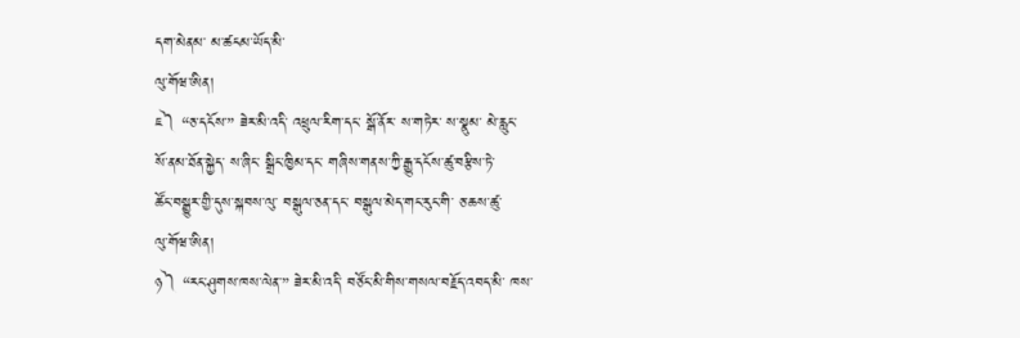དག་མེནམ་ མ་ཚངམ་ཡོད་མི་
ལུ་གོཝ་ཨིན།
ཇ༽ “ཅ་དངོས་” ཟེར་མི་འདི་ འཕྲུལ་རིག་དང་ སྒོ་ནོར་ ས་གཏེར་ ས་སྣུམ་ མེ་རླུང་
སོ་ནམ་ཐོན་སྐྱེད་ ས་ཞིང་ སྒྲིང་ཁྱིམ་དང་ གཞིས་གནས་ཀྱི་རྒྱུ་དངོས་ཚུ་བརྩིས་ཏེ་
ཚོང་བསྒྱུར་གྱི་དུས་སྐབས་ལུ་ བསྒུལ་ཅན་དང་ བསྒུལ་མེད་གང་རུང་གི་ ཅ་ཆས་ཚུ་
ལུ་གོཝ་ཨིན།
ཉ༽ “རང་ཤུགས་ཁས་ལེན་” ཟེར་མི་འདི་ བཙོང་མི་གིས་གསལ་བརྗོད་འབད་མི་ ཁས་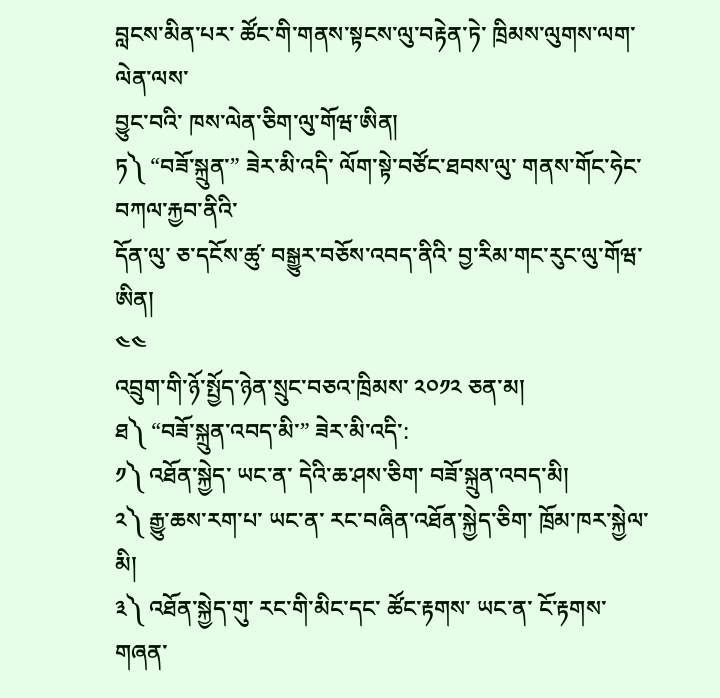བླངས་མིན་པར་ ཚོང་གི་གནས་སྟངས་ལུ་བརྟེན་ཏེ་ ཁྲིམས་ལུགས་ལག་ལེན་ལས་
བྱུང་བའི་ ཁས་ལེན་ཅིག་ལུ་གོཝ་ཨིན།
ཏ༽ “བཟོ་སྐྲུན་” ཟེར་མི་འདི་ ལོག་སྟེ་བཙོང་ཐབས་ལུ་ གནས་གོང་ཧེང་བཀལ་རྐྱབ་ནིའི་
དོན་ལུ་ ཅ་དངོས་ཚུ་ བསྒྱུར་བཅོས་འབད་ནིའི་ བྱ་རིམ་གང་རུང་ལུ་གོཝ་ཨིན།
༤༤
འབྲུག་གི་ཉོ་སྤྱོད་ཉེན་སྲུང་བཅའ་ཁྲིམས་ ༢༠༡༢ ཅན་མ།
ཐ༽ “བཟོ་སྐྲུན་འབད་མི་” ཟེར་མི་འདི་:
༡༽ འཐོན་སྐྱེད་ ཡང་ན་ དེའི་ཆ་ཤས་ཅིག་ བཟོ་སྐྲུན་འབད་མི།
༢༽ རྒྱུ་ཆས་རག་པ་ ཡང་ན་ རང་བཞིན་འཐོན་སྐྱེད་ཅིག་ ཁྲོམ་ཁར་སྐྱེལ་མི།
༣༽ འཐོན་སྐྱེད་གུ་ རང་གི་མིང་དང་ ཚོང་རྟགས་ ཡང་ན་ ངོ་རྟགས་གཞན་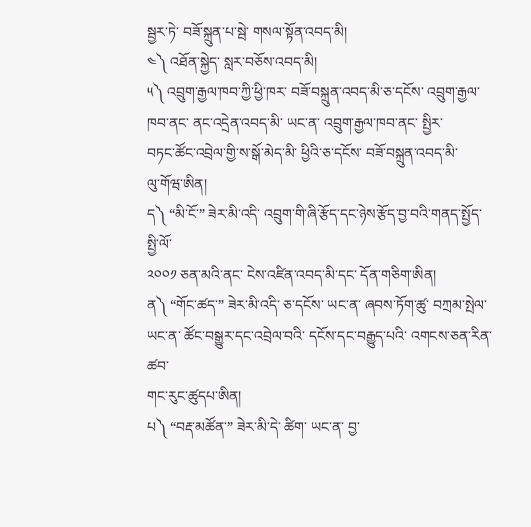སྦྱར་ཏེ་ བཟོ་སྐྲུན་པ་སྦེ་ གསལ་སྟོན་འབད་མི།
༤༽ འཐོན་སྐྱེད་ སླར་བཅོས་འབད་མི།
༥༽ འབྲུག་རྒྱལ་ཁབ་ཀྱི་ཕྱི་ཁར་ བཟོ་བསྐྲུན་འབད་མི་ཅ་དངོས་ འབྲུག་རྒྱལ་
ཁབ་ནང་ ནང་འདྲེན་འབད་མི་ ཡང་ན་ འབྲུག་རྒྱལ་ཁབ་ནང་ སྤྱིར་
བཏང་ཚོང་འབྲེལ་གྱི་ས་སྒོ་མེད་མི་ ཕྱིའི་ཅ་དངོས་ བཟོ་བསྐྲུན་འབད་མི་
ལུ་གོཝ་ཨིན།
ད༽ “མི་ངོ་” ཟེར་མི་འདི་ འབྲུག་གི་ཞི་རྩོད་དང་ཉེས་རྩོད་བྱ་བའི་གནད་སྤྱོད་ སྤྱི་ལོ་
༢༠༠༡ ཅན་མའི་ནང་ ངེས་འཛིན་འབད་མི་དང་ དོན་གཅིག་ཨིན།
ན༽ “གོང་ཚད་” ཟེར་མི་འདི་ ཅ་དངོས་ ཡང་ན་ ཞབས་ཏོག་ཚུ་ བཀྲམ་སྤེལ་
ཡང་ན་ ཚོང་བསྒྱུར་དང་འབྲེལ་བའི་ དངོས་དང་བརྒྱུད་པའི་ འགངས་ཅན་རིན་ཚབ་
གང་རུང་ཚུདཔ་ཨིན།
པ༽ “བརྡ་མཚོན་” ཟེར་མི་དེ་ ཚིག་ ཡང་ན་ བྱ་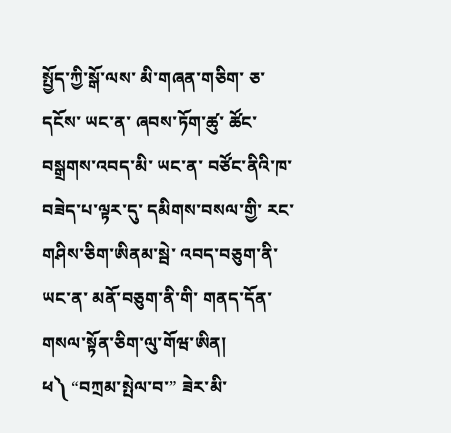སྤྱོད་ཀྱི་སྒོ་ལས་ མི་གཞན་གཅིག་ ཅ་
དངོས་ ཡང་ན་ ཞབས་ཏོག་ཚུ་ ཚོང་བསྒྲགས་འབད་མི་ ཡང་ན་ བཙོང་ནིའི་ཁ་
བཟེད་པ་ལྟར་དུ་ དམིགས་བསལ་གྱི་ རང་གཤིས་ཅིག་ཨིནམ་སྦེ་ འབད་བཅུག་ནི་
ཡང་ན་ མནོ་བཅུག་ནི་གི་ གནད་དོན་གསལ་སྟོན་ཅིག་ལུ་གོཝ་ཨིན།
ཕ༽ “བཀྲམ་སྤེལ་བ་” ཟེར་མི་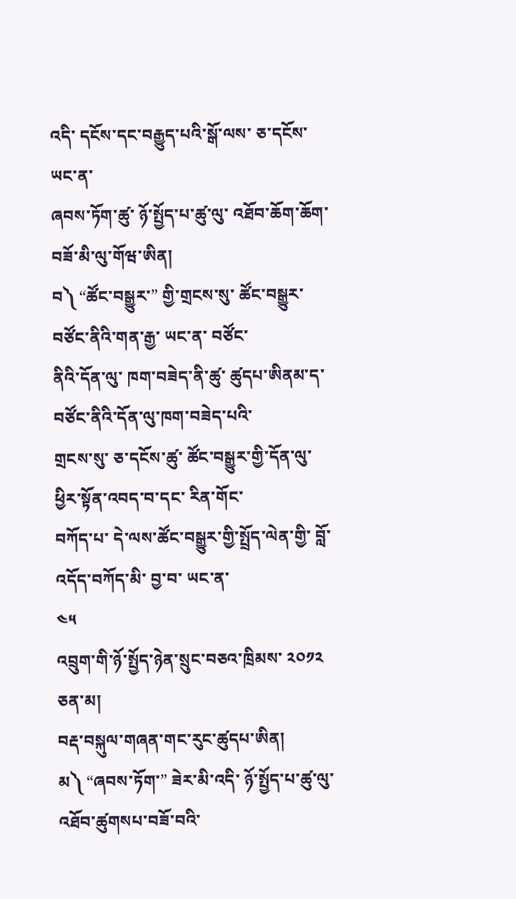འདི་ དངོས་དང་བརྒྱུད་པའི་སྒོ་ལས་ ཅ་དངོས་ ཡང་ན་
ཞབས་ཏོག་ཚུ་ ཉོ་སྤྱོད་པ་ཚུ་ལུ་ འཐོབ་ཆོག་ཆོག་བཟོ་མི་ལུ་གོཝ་ཨིན།
བ༽ “ཚོང་བསྒྱུར་” གྱི་གྲངས་སུ་ ཚོང་བསྒྱུར་ བཙོང་ནིའི་གན་རྒྱ་ ཡང་ན་ བཙོང་
ནིའི་དོན་ལུ་ ཁག་བཟེད་ནི་ཚུ་ ཚུདཔ་ཨིནམ་ད་ བཙོང་ནིའི་དོན་ལུ་ཁག་བཟེད་པའི་
གྲངས་སུ་ ཅ་དངོས་ཚུ་ ཚོང་བསྒྱུར་གྱི་དོན་ལུ་ ཕྱིར་སྟོན་འབད་བ་དང་ རིན་གོང་
བཀོད་པ་ དེ་ལས་ཚོང་བསྒྱུར་གྱི་སྤྲོད་ལེན་གྱི་ བློ་འདོད་བཀོད་མི་ བྱ་བ་ ཡང་ན་
༤༥
འབྲུག་གི་ཉོ་སྤྱོད་ཉེན་སྲུང་བཅའ་ཁྲིམས་ ༢༠༡༢ ཅན་མ།
བརྡ་བསྐུལ་གཞན་གང་རུང་ཚུདཔ་ཨིན།
མ༽ “ཞབས་ཏོག་” ཟེར་མི་འདི་ ཉོ་སྤྱོད་པ་ཚུ་ལུ་ འཐོབ་ཚུགསཔ་བཟོ་བའི་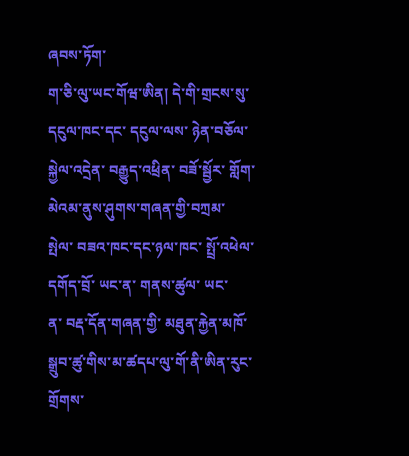ཞབས་ཏོག་
ག་ཅི་ལུ་ཡང་གོཝ་ཨིན། དེ་གི་གྲངས་སུ་ དངུལ་ཁང་དང་ དངུལ་ལས་ ཉེན་བཅོལ་
སྐྱེལ་འདྲེན་ བརྒྱུད་འཕྲིན་ བཟོ་སྦྱོར་ གློག་མེའམ་ནུས་ཤུགས་གཞན་གྱི་བཀྲམ་
སྤེལ་ བཟའ་ཁང་དང་ཉལ་ཁང་ སྤྲོ་འཕེལ་ དགོད་བྲོ་ ཡང་ན་ གནས་ཚུལ་ ཡང་
ན་ བརྡ་དོན་གཞན་གྱི་ མཐུན་རྐྱེན་མཁོ་སྒྲུབ་ཚུ་གིས་མ་ཚདཔ་ལུ་གོ་ནི་ཨིན་རུང་
གྲོགས་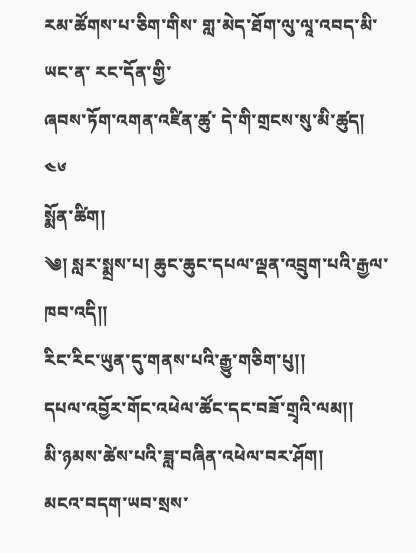རམ་ཚོགས་པ་ཅིག་གིས་ གླ་མེད་ཐོག་ལུ་ལཱ་འབད་མི་ ཡང་ན་ རང་དོན་གྱི་
ཞབས་ཏོག་འགན་འཛིན་ཚུ་ དེ་གི་གྲངས་སུ་མི་ཚུད།
༤༦
སྨོན་ཚིག།
༄། སླར་སྨྲས་པ། ཆུང་ཆུང་དཔལ་ལྡན་འབྲུག་པའི་རྒྱལ་ཁབ་འདི།།
རིང་རིང་ཡུན་དུ་གནས་པའི་རྒྱུ་གཅིག་པུ།།
དཔལ་འབྱོར་གོང་འཕེལ་ཚོང་དང་བཟོ་གྲྭའི་ལམ།།
མི་ཉམས་ཚེས་པའི་ཟླ་བཞིན་འཕེལ་བར་ཤོག།
མངའ་བདག་ཡབ་སྲས་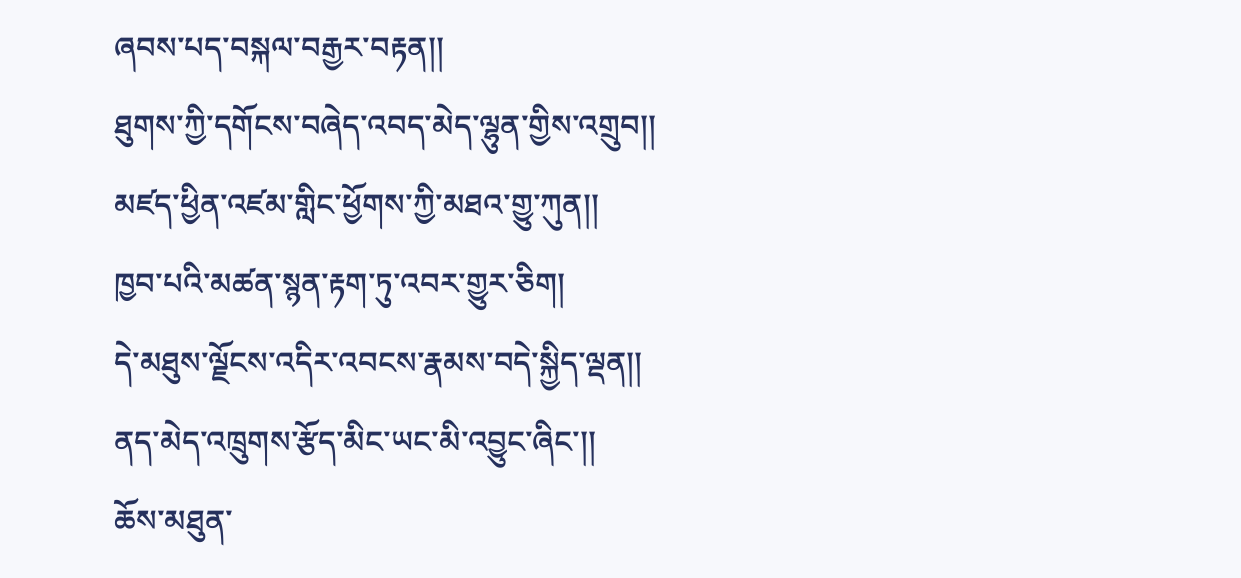ཞབས་པད་བསྐལ་བརྒྱར་བརྟན།།
ཐུགས་ཀྱི་དགོངས་བཞེད་འབད་མེད་ལྷུན་གྱིས་འགྲུབ།།
མཛད་ཕྱིན་འཛམ་གླིང་ཕྱོགས་ཀྱི་མཐའ་གྱུ་ཀུན།།
ཁྱབ་པའི་མཚན་སྙན་རྟག་ཏུ་འབར་གྱུར་ཅིག།
དེ་མཐུས་ལྗོངས་འདིར་འབངས་རྣམས་བདེ་སྐྱིད་ལྡན།།
ནད་མེད་འཁྲུགས་རྩོད་མིང་ཡང་མི་འབྱུང་ཞིང་།།
ཆོས་མཐུན་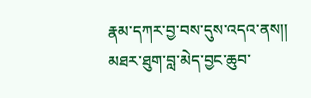རྣམ་དཀར་བྱ་བས་དུས་འདའ་ནས།།
མཐར་ཐུག་བླ་མེད་བྱང་ཆུབ་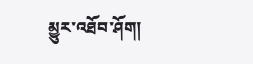མྱུར་འཐོབ་ཤོག།